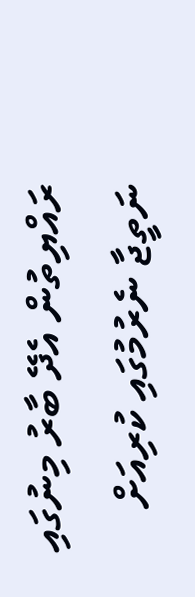ރައްޔިތުން އެދޭ ބާރު މިނުގައި ނަތީޖާ ނެރުމުގައި ކުރިއަށް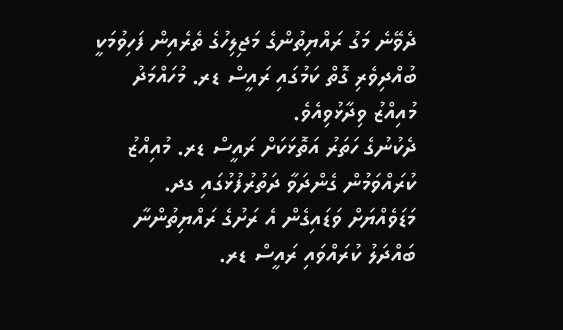ދެވޭނެ މަގު ރައްޔިތުންގެ މަޖިލިހުގެ ތެރެއިން ފަހިވުމަކީ ބުއްދިވެރި ގޮތް ކަމުގައި ރައީސް ޑރ. މުހައްމަދު މުއިއްޒު ވިދާޅުވިއެވެ.
ދެކުނުގެ ހަތަރު އަތޮޅަކަށް ރައީސް ޑރ. މުއިއްޒު ކުރައްވަމުން ގެންދަވާ ދަތުރުފުޅުގައި ގދ. މަޑަވެއްޔަށް ވަޑައިގެން އެ ރަށުގެ ރައްޔިތުންނާ ބައްދަލު ކުރައްވައި ރައީސް ޑރ.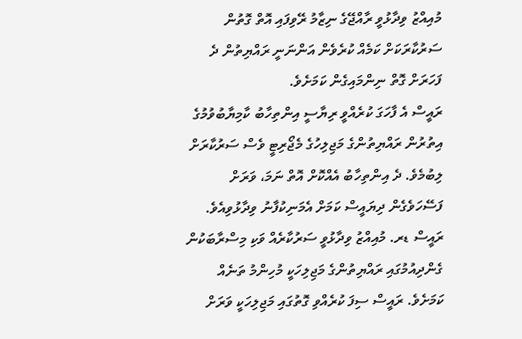މުއިއްޒު ވިދާޅުވީ ރާއްޖޭގެ ނިޒާމު ރޭވިފައި އޮތް ގޮތުން ސަރުކާރަކަށް ކަމެއް ކުރެވެން އަންނަނީ ރައްޔިތުން ދެ ފަހަރަށް ގޮތް ނިންމައިގެން ކަމަށެވެ.
ރައީސް އެ ފާހަގަ ކުރެއްވީ ރިޔާސީ އިންތިހާބު ކާމިޔާބުވުމުގެ އިތުރުން ރައްޔިތުންގެ މަޖިލިހުގެ މެޖޯރިޓީ ވެސް ސަރުކާރަށް ލިބުމެވެ. ދެ އިންތިހާބު އެއްކޮށް އޮތް ނަމަ، ވަރަށް ފަސޭހަވެގެން ދިޔައީސް ކަމަށް އެމަނިކުފާނު ވިދާޅުވިއެވެ.
ރައީސް ޑރ. މުއިއްޒު ވިދާޅުވީ ސަރުކާރެއް ވަކި މިސްރާބަކުން ގެންދިއުމުގައި ރައްޔިތުންގެ މަޖިލިހަކީ މުހިންމު ތަނެއް ކަމަށެވެ. ރައީސް ސިފަ ކުރެއްވި ގޮތުގައި މަޖިލިހަކީ ވަރަށް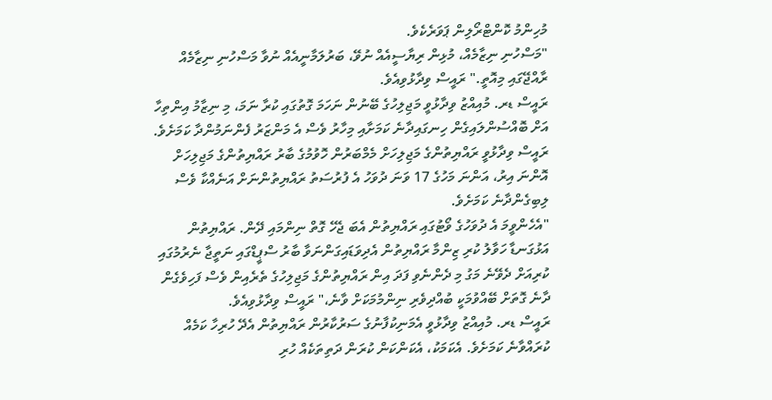މުހިންމު ކޮންޓްރޯލިން ޕަވަރެކެވެ.
"މަސްހުނި ނިޒާމެއް، މުޅިން ރިޔާސީއެއް ނުވޭ، ބަރުލަމާނީއެއް ނުވާ މަސްހުނި ނިޒާމެއް ރާއްޖޭގައި މިއޮތީ." ރައީސް ވިދާޅުވިއެވެ.
ރައީސް ޑރ. މުއިއްޒު ވިދާޅުވީ މަޖިލިހުގެ ބޭނުން ނަހަމަ ގޮތުގައި ކުރާ ނަމަ، މި ނިޒާމު އިންތިހާ އަށް ބޮއްސުންލައިގެން ހިނގައިދާނެ ކަމަށާއި މިހާރު ވެސް އެ މަންޒަރު ފެންނަމުންދާ ކަމަށެވެ.
ރައީސް ވިދާޅުވީ ރައްޔިތުންގެ މަޖިލިހަށް މެމްބަރުން ހޮވުމުގެ ބާރު ރައްޔިތުންގެ މަޖިލިހަށް އޮންނަ އިރު، އަންނަ މަހުގެ 17 ވަނަ ދުވަހު އެ ފުރުސަތު ރައްޔިތުންނަށް އަނެއްކާ ވެސް ލިބިގެންދާނެ ކަމަށެވެ.
"އެހެންވީމަ އެ ދުވަހުގެ ވޯޓުގައި ރައްޔިތުން އެބަ ޖެހޭ ގޮތް ނިންމައި ދޭން. ރައްޔިތުން އަޅުގަނޑާ ހަވާލު ކުރި ޒިންމާ ރައްޔިތުން އެދިވަޑައިގަންނަވާ ބާރު ސްޕީޑްގައި ނަތީޖާ ނެރުމުގައި ކުރިއަށް ދެވޭނެ މަގު މި ދެންނެވި ފަދަ އިން ރައްޔިތުންގެ މަޖިލިހުގެ ތެރެއިން ވެސް ފަހިވެގެން ދާނެ ގޮތަށް ބޭއްވުމަކީ ބުއްދިވެރި ނިންމުމަކަށް ވާނެ،" ރައީސް ވިދާޅުވިއެވެ.
ރައީސް ޑރ. މުއިއްޒު ވިދާޅުވީ އެމަނިކުފާނުގެ ސަރުކާރުން ރައްޔިތުން އެދޭ ހުރިހާ ކަމެއް ކުރައްވާނެ ކަމަށެވެ. އެކަމަކު، އެކަންކަން ކުރަން ދަތިތަކެއް ހުރި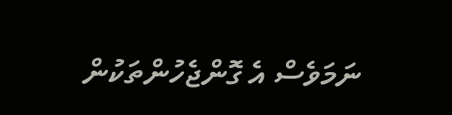ނަމަވެސް އެ ގޮންޖެހުންތަކުން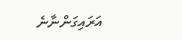އަރައިގަންނާނެ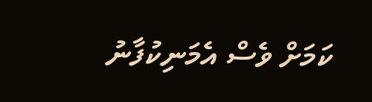ކަމަށް ވެސް އެމަނިކުފާނު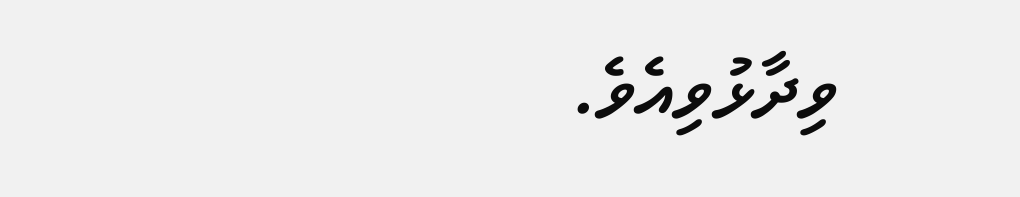ވިދާޅުވިއެވެ.